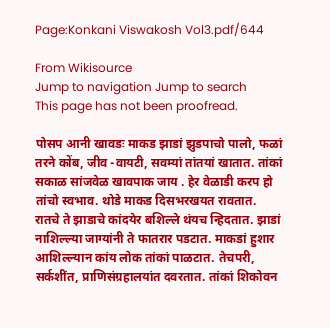Page:Konkani Viswakosh Vol3.pdf/644

From Wikisource
Jump to navigation Jump to search
This page has not been proofread.

पोसप आनी खावडः माकड झाडां झुडपाचो पालो, फळां तरने कोंब, जीव -वायटी, सवम्यां तांतयां खातात. तांकां सकाळ सांजवेळ खावपाक जाय . हेर वेळाडी करप हो तांचो स्वभाव. थोडे माकड दिसभरखयत रावतात. रातचे ते झाडाचे कांदयेर बशिल्ले थंयच न्हिदतात. झाडां नाशिल्ल्या जाग्यांनी ते फातरार पडटात. माकडां हुशार आशिल्ल्यान कांय लोक तांकां पाळटात. तेचपरी, सर्कशींत, प्राणिसंग्रहालयांत दवरतात. तांकां शिकोवन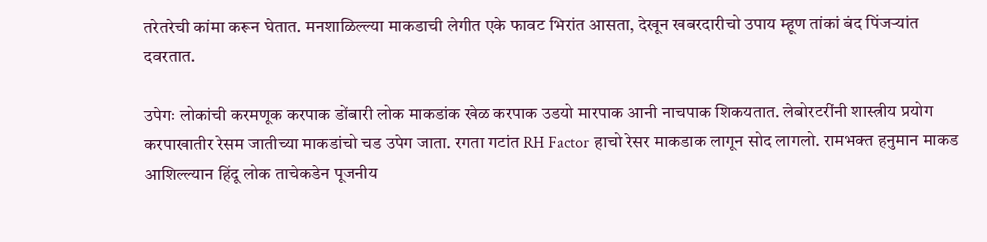तरेतरेची कांमा करून घेतात. मनशाळिल्ल्या माकडाची लेगीत एके फावट भिरांत आसता, देखून खबरदारीचो उपाय म्हूण तांकां बंद पिंजऱ्यांत दवरतात.

उपेगः लोकांची करमणूक करपाक डोंबारी लोक माकडांक खेळ करपाक उडयो मारपाक आनी नाचपाक शिकयतात. लेबोरटरींनी शास्त्रीय प्रयोग करपाखातीर रेसम जातीच्या माकडांचो चड उपेग जाता. रगता गटांत RH Factor हाचो रेसर माकडाक लागून सोद लागलो. रामभक्त हनुमान माकड आशिल्ल्यान हिंदू लोक ताचेकडेन पूजनीय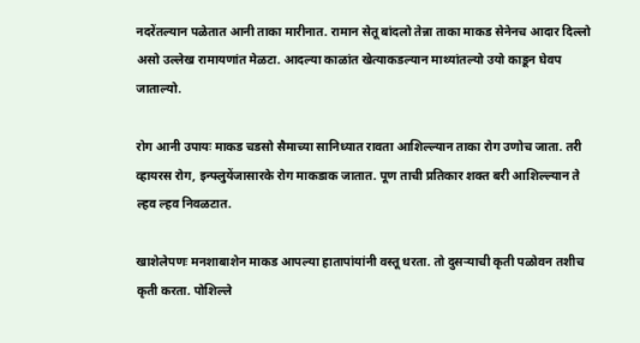नदरेंतल्यान पळेतात आनी ताका मारीनात. रामान सेतू बांदलो तेन्ना ताका माकड सेनेनच आदार दिल्लो असो उल्लेख रामायणांत मेळटा. आदल्या काळांत खेत्याकडल्यान माथ्यांतल्यो उयो काडून घेवप जाताल्यो.

रोग आनी उपायः माकड चडसो सैमाच्या सानिध्यात रावता आशिल्ल्यान ताका रोग उणोच जाता. तरी व्हायरस रोग, इन्फ्लुयेंजासारके रोग माकडाक जातात. पूण ताची प्रतिकार शक्त बरी आशिल्ल्यान ते ल्हव ल्हव निवळटात.

खाशेलेपणः मनशाबाशेन माकड आपल्या हातापांयांनी वस्तू धरता. तो दुसऱ्याची कृती पळोवन तशीच कृती करता. पोशिल्ले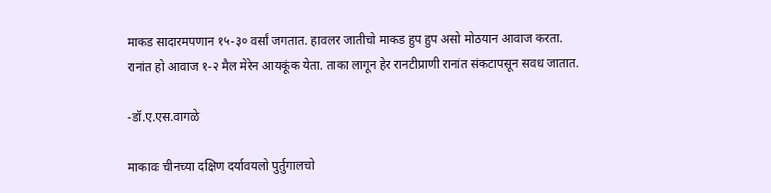माकड सादारमपणान १५-३० वर्सां जगतात. हावलर जातीचो माकड हुप हुप असो मोठयान आवाज करता. रानांत हो आवाज १-२ मैल मेरेन आयकूंक येता. ताका लागून हेर रानटीप्राणी रानांत संकटापसून सवध जातात.

-डॉ.ए.एस.वागळे

माकावः चीनच्या दक्षिण दर्यावयलो पुर्तुगालचो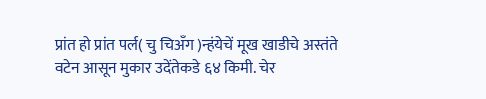प्रांत हो प्रांत पर्ल( चु चिअँग )न्हंयेचें मूख खाडीचे अस्तंते वटेन आसून मुकार उदेंतेकडे ६४ किमी. चेर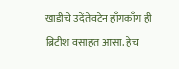खाडीचे उदेंतेवटेन हाँगकाँग ही ब्रिटीश वसाहत आसा. हेच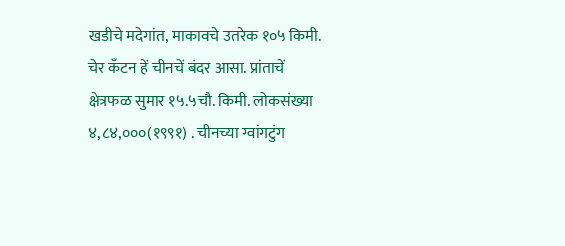खडीचे मदेगांत, माकावचे उतरेक १०५ किमी. चेर कँटन हें चीनचें बंदर आसा. प्रांताचें क्षेत्रफळ सुमार १५.५चौ. किमी. लोकसंख्या ४,८४,०००(१९९१) . चीनच्या ग्वांगटुंग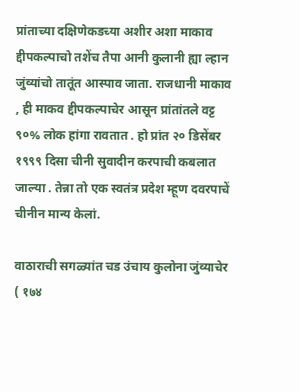प्रांताच्या दक्षिणेकडच्या अशीर अशा माकाव द्दीपकल्पाचो तशेंच तैपा आनी कुलानी ह्या ल्हान जुंव्यांचो तातूंत आस्पाव जाता. राजधानी माकाव , ही माकव द्दीपकल्पाचेर आसून प्रांतांतले वट्ट ९०% लोक हांगा रावतात . हो प्रांत २० डिसेंबर १९९९ दिसा चीनी सुवादीन करपाची कबलात जाल्या . तेन्ना तो एक स्वतंत्र प्रदेश म्हूण दवरपाचें चीनीन मान्य केलां.

वाठाराची सगळ्यांत चड उंचाय कुलोना जुंव्याचेर ( १७४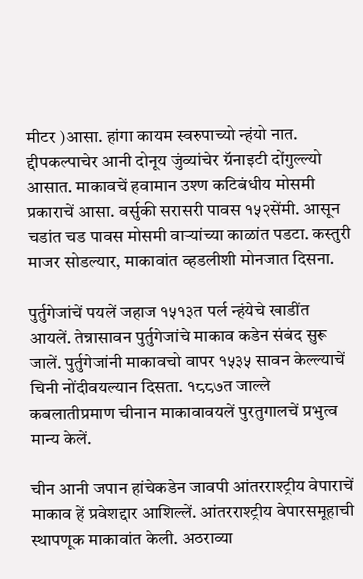मीटर )आसा. हांगा कायम स्वरुपाच्यो न्हंयो नात. द्दीपकल्पाचेर आनी दोनूय जुंव्यांचेर ग्रॅनाइटी दोंगुल्ल्यो आसात. माकावचें हवामान उश्ण कटिबंधीय मोसमी प्रकाराचें आसा. वर्सुकी सरासरी पावस १५२सेंमी. आसून चडांत चड पावस मोसमी वाऱ्यांच्या काळांत पडटा. कस्तुरी माजर सोडल्यार, माकावांत व्हडलीशी मोनजात दिसना.

पुर्तुगेजांचें पयलें जहाज १५१३त पर्ल न्हंयेचे खाडींत आयलें. तेन्नासावन पुर्तुगेजांचे माकाव कडेन संबंद सुरू जालें. पुर्तुगेजांनी माकावचो वापर १५३५ सावन केल्ल्याचें चिनी नोंदीवयल्यान दिसता. १८८७त जाल्ले कबलातीप्रमाण चीनान माकावावयलें पुरतुगालचें प्रभुत्व मान्य केलें.

चीन आनी जपान हांचेकडेन जावपी आंतरराश्ट्रीय वेपाराचें माकाव हें प्रवेशद्दार आशिल्लें. आंतरराश्ट्रीय वेपारसमूहाची स्थापणूक माकावांत केली. अठराव्या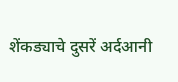शेंकड्याचे दुसरें अर्दआनी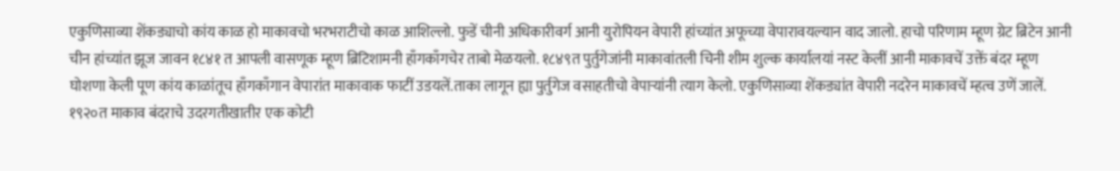एकुणिसाव्या शेंकड्याचो कांय काळ हो माकावचो भरभराटीचो काळ आशिल्लो. फुडें चीनी अधिकारीवर्ग आनी युरोपियन वेपारी हांच्यांत अफूच्या वेपारावयल्यान वाद जालो. हाचो परिणाम म्हूण ग्रेट ब्रिटेन आनी चीन हांच्यांत झूज जावन १८४१ त आपली वासणूक म्हूण ब्रिटिशामनी हाँगकाँगचेर ताबो मेळयलो. १८४९त पुर्तुगेजांनी माकावांतली चिनी शीम शुल्क कार्यालयां नस्ट केलीं आनी माकावचें उक्तें बंदर म्हूण घोशणा केली पूण कांय काळांतूच हाँगकाँगान वेपारांत माकावाक फाटीं उडयलें.ताका लागून ह्या पुर्तुगेज वसाहतीचो वेपाऱ्यांनी त्याग केलो. एकुणिसाव्या शेंकड्यांत वेपारी नदरेन माकावचें म्हत्व उणें जालें. १९२०त माकाव बंदराचे उदरगतीखातीर एक कोटी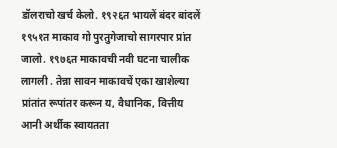डॉलराचो खर्च केलो. १९२६त भायलें बंदर बांदलें १९५१त माकाव गो पुरतुगेजाचो सागरपार प्रांत जालो. १९७६त माकावची नवी घटना चालीक लागली . तेन्ना सावन माकावचें एका खाशेल्या प्रांतांत रूपांतर करून य, वैधानिक, वित्तीय आनी अर्थीक स्वायतता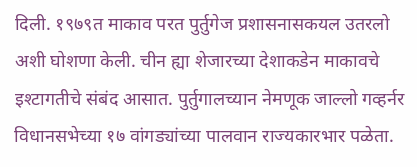दिली. १९७९त माकाव परत पुर्तुगेज प्रशासनासकयल उतरलो अशी घोशणा केली. चीन ह्या शेजारच्या देशाकडेन माकावचे इश्टागतीचे संबंद आसात. पुर्तुगालच्यान नेमणूक जाल्लो गव्हर्नर विधानसभेच्या १७ वांगड्यांच्या पालवान राज्यकारभार पळेता.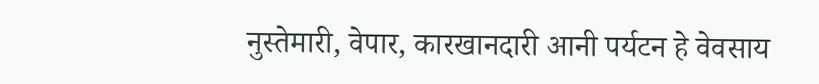नुस्तेमारी, वेपार, कारखानदारी आनी पर्यटन हे वेवसाय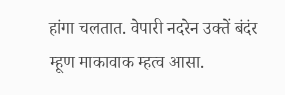हांगा चलतात. वेपारी नदरेन उक्तें बंदंर म्हूण माकावाक म्हत्व आसा.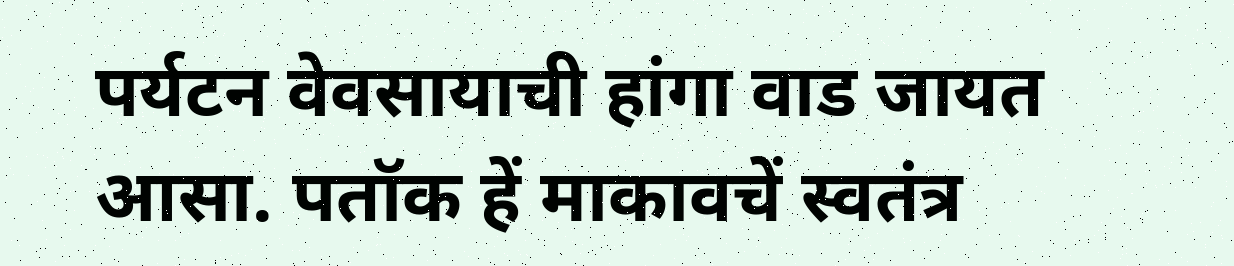पर्यटन वेवसायाची हांगा वाड जायत आसा. पतॉक हें माकावचें स्वतंत्र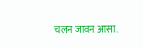चलन जावन आसा.